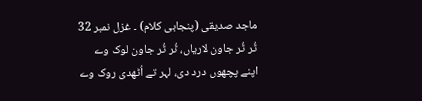ماجد صدیقی (پنجابی کلام) ۔ غزل نمبر 32
ٹُر ٹُر جاون لاریاں، ٹُر ٹُر جاون لوک وے
اپنے پچھوں درد دی، لہر تے اُٹھدی روک وے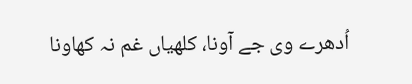اُدھرے وی جے آونا، کلھیاں غم نہ کھاونا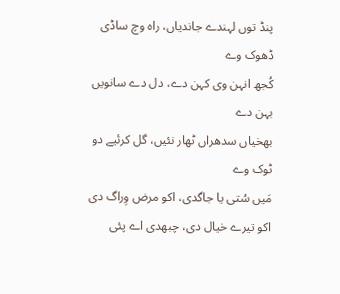پنڈ توں لہندے جاندیاں، راہ وچ ساڈی ڈھوک وے
کُجھ انہن وی کہن دے، دل دے سانویں بہن دے
بھخیاں سدھراں ٹھار نئیں، گل کرئیے دو ٹوک وے
مَیں سُتی یا جاگدی، اکو مرض وِراگ دی
اکو تیرے خیال دی، چبھدی اے پئی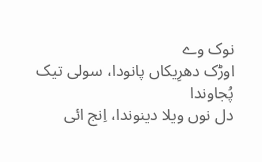نوک وے
اوڑک دھرِیکاں پانودا، سولی تیک پُجاوندا
دل نوں ویلا دینوندا، اِنج ائی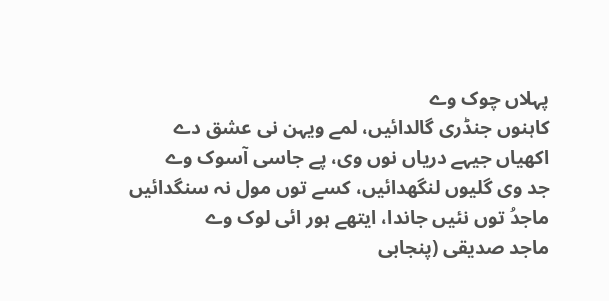پہلاں چوک وے
کاہنوں جنڈری گالدائیں، لمے ویہن نی عشق دے
اکھیاں جیہے دریاں نوں وی، پے جاسی آسوک وے
جد وی گلیوں لنگھدائیں، کسے توں مول نہ سنگدائیں
ماجدُ توں نئیں جاندا، ایتھے ہور ائی لوک وے
ماجد صدیقی (پنجابی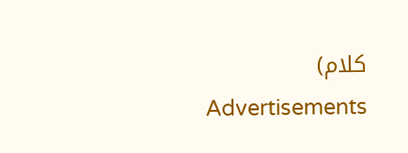کلام)
Advertisements